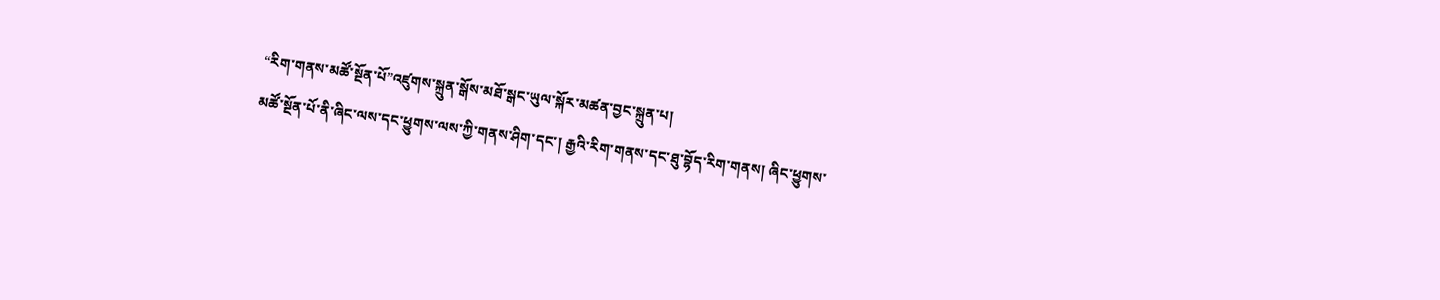“རིག་གནས་མཚོ་སྔོན་པོ”འཛུགས་སྐྲུན་སྒོས་མཐོ་སྒང་ཡུལ་སྐོར་མཚན་བྱང་སྐྲུན་པ།
མཚོ་སྔོན་པོ་ནི་ཞིང་ལས་དང་ཕྱུགས་ལས་ཀྱི་གནས་ཤིག་དང་། རྒྱའི་རིག་གནས་དང་ཐུ་བྷོད་རིག་གནས། ཞིང་ཕྱུགས་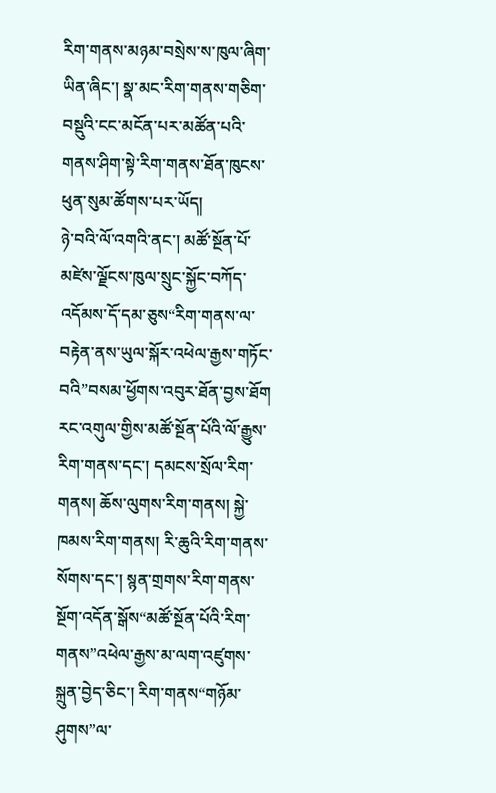རིག་གནས་མཉམ་བསྲེས་ས་ཁུལ་ཞིག་ཡིན་ཞིང་། སྣ་མང་རིག་གནས་གཅིག་བསྡུའི་ངང་མངོན་པར་མཚོན་པའི་གནས་ཤིག་སྟེ་རིག་གནས་ཐོན་ཁུངས་ཕུན་སུམ་ཚོགས་པར་ཡོད།
ཉེ་བའི་ལོ་འགའི་ནང་། མཚོ་སྔོན་པོ་མཛེས་ལྗོངས་ཁུལ་སྲུང་སྐྱོང་བཀོད་འདོམས་དོ་དམ་ཅུས“རིག་གནས་ལ་བརྟེན་ནས་ཡུལ་སྐོར་འཕེལ་རྒྱས་གཏོང་བའི”བསམ་ཕྱོགས་འབུར་ཐོན་བྱས་ཐོག རང་འགུལ་གྱིས་མཚོ་སྔོན་པོའི་ལོ་རྒྱུས་རིག་གནས་དང་། དམངས་སྲོལ་རིག་གནས། ཆོས་ལུགས་རིག་གནས། སྐྱེ་ཁམས་རིག་གནས། རི་ཆུའི་རིག་གནས་སོགས་དང་། སྙན་གྲགས་རིག་གནས་སྔོག་འདོན་སྒོས“མཚོ་སྔོན་པོའི་རིག་གནས”འཕེལ་རྒྱས་མ་ལག་འཛུགས་སྐྲུན་བྱེད་ཅིང་། རིག་གནས“གཉོམ་ཤུགས”ལ་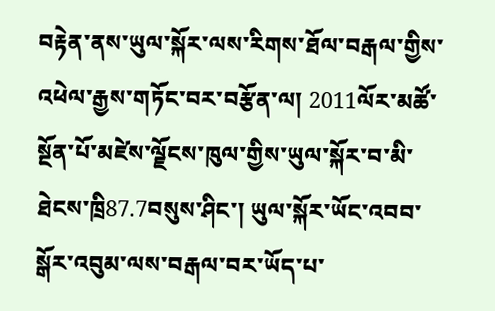བརྟེན་ནས་ཡུལ་སྐོར་ལས་རིགས་ཐོལ་བརྒལ་གྱིས་འཕེལ་རྒྱས་གཏོང་བར་བརྩོན་ལ། 2011ལོར་མཚོ་སྔོན་པོ་མཛེས་ལྗོངས་ཁུལ་གྱིས་ཡུལ་སྐོར་བ་མི་ཐེངས་ཁྲི87.7བསུས་ཤིང་། ཡུལ་སྐོར་ཡོང་འབབ་སྒོར་འབུམ་ལས་བརྒལ་བར་ཡོད་པ་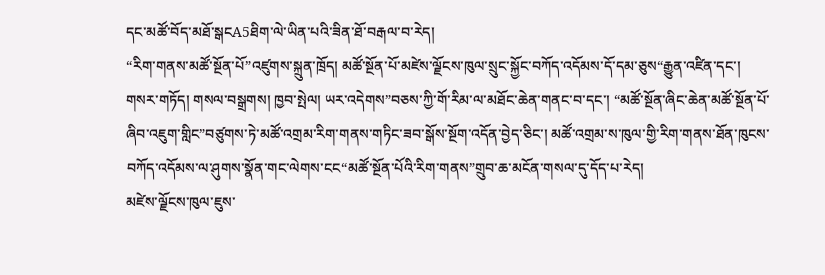དང་མཚོ་བོད་མཐོ་སྒངA5ཐིག་ལེ་ཡིན་པའི་ཟིན་ཐོ་བརྒལ་བ་རེད།
“རིག་གནས་མཚོ་སྔོན་པོ”འཛུགས་སྐྲུན་ཁྲོད། མཚོ་སྔོན་པོ་མཛེས་ལྗོངས་ཁུལ་སྲུང་སྐྱོང་བཀོད་འདོམས་དོ་དམ་ཅུས“རྒྱུན་འཛིན་དང་། གསར་གཏོད། གསལ་བསྒྲགས། ཁྱབ་སྤེལ། ཡར་འདེགས”བཅས་ཀྱི་གོ་རིམ་ལ་མཐོང་ཆེན་གནང་བ་དང་། “མཚོ་སྔོན་ཞིང་ཆེན་མཚོ་སྔོན་པོ་ཞིབ་འཇུག་གླིང”བཙུགས་ཏེ་མཚོ་འགྲམ་རིག་གནས་གཏིང་ཟབ་སྒོས་སྔོག་འདོན་བྱེད་ཅིང་། མཚོ་འགྲམ་ས་ཁུལ་གྱི་རིག་གནས་ཐོན་ཁུངས་བཀོད་འདོམས་ལ་ཤུགས་སྣོན་གང་ལེགས་ངང“མཚོ་སྔོན་པོའི་རིག་གནས”གྲུབ་ཆ་མངོན་གསལ་དུ་དོད་པ་རེད།
མཛེས་ལྗོངས་ཁུལ་ཇུས་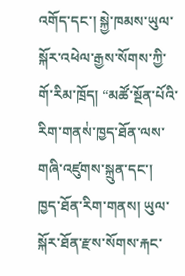འགོད་དང་། སྐྱེ་ཁམས་ཡུལ་སྐོར་འཕེལ་རྒྱས་སོགས་ཀྱི་གོ་རིམ་ཁྲོད། “མཚོ་སྔོན་པོའི་རིག་གནས྇་ཁྱད་ཐོན་ལས་གཞི་འཛུགས་སྐྲུན་དང་། ཁྱད་ཐོན་རིག་གནས། ཡུལ་སྐོར་ཐོན་རྫས་སོགས་རྐང་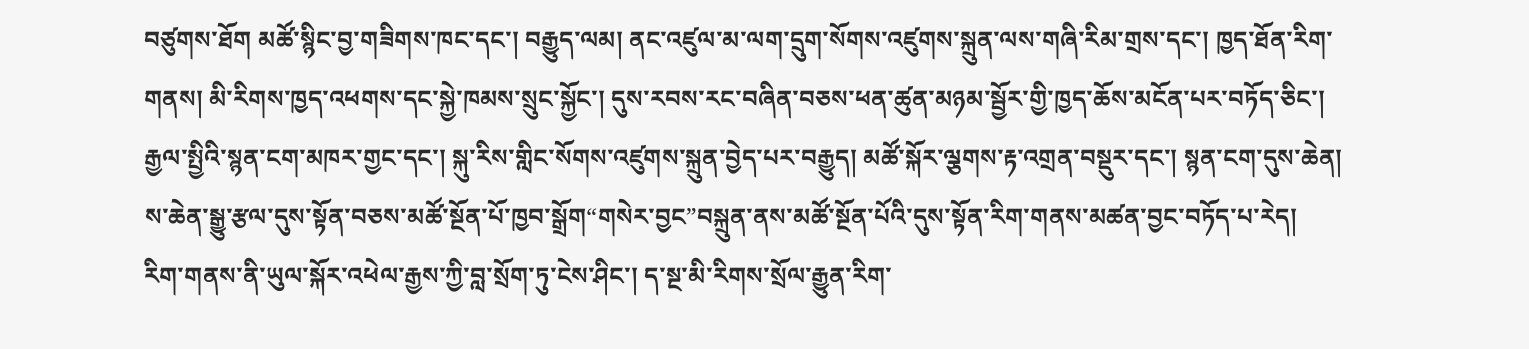བཙུགས་ཐོག མཚོ་སྙིང་བྱ་གཟིགས་ཁང་དང་། བརྒྱུད་ལམ། ནང་འཛུལ་མ་ལག་དྲུག་སོགས་འཛུགས་སྐྲུན་ལས་གཞི་རིམ་གྲས་དང་། ཁྱད་ཐོན་རིག་གནས། མི་རིགས་ཁྱད་འཕགས་དང་སྐྱེ་ཁམས་སྲུང་སྐྱོང་། དུས་རབས་རང་བཞིན་བཅས་ཕན་ཚུན་མཉམ་སྦྱོར་གྱི་ཁྱད་ཆོས་མངོན་པར་བཏོད་ཅིང་། རྒྱལ་སྤྱིའི་སྙན་ངག་མཁར་གྱང་དང་། སྐུ་རིས་གླིང་སོགས་འཛུགས་སྐྲུན་བྱེད་པར་བརྒྱུད། མཚོ་སྐོར་ལྕགས་རྟ་འགྲན་བསྡུར་དང་། སྙན་ངག་དུས་ཆེན། ས་ཆེན་སྒྱུ་རྩལ་དུས་སྟོན་བཅས་མཚོ་སྔོན་པོ་ཁྱབ་སྒྲོག“གསེར་བྱང”བསྐྲུན་ནས་མཚོ་སྔོན་པོའི་དུས་སྟོན་རིག་གནས་མཚན་བྱང་བཏོད་པ་རེད།
རིག་གནས་ནི་ཡུལ་སྐོར་འཕེལ་རྒྱས་ཀྱི་བླ་སྲོག་ཏུ་ངེས་ཤིང་། ད་སྔ་མི་རིགས་སྲོལ་རྒྱུན་རིག་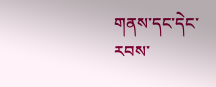གནས་དང་དེང་རབས་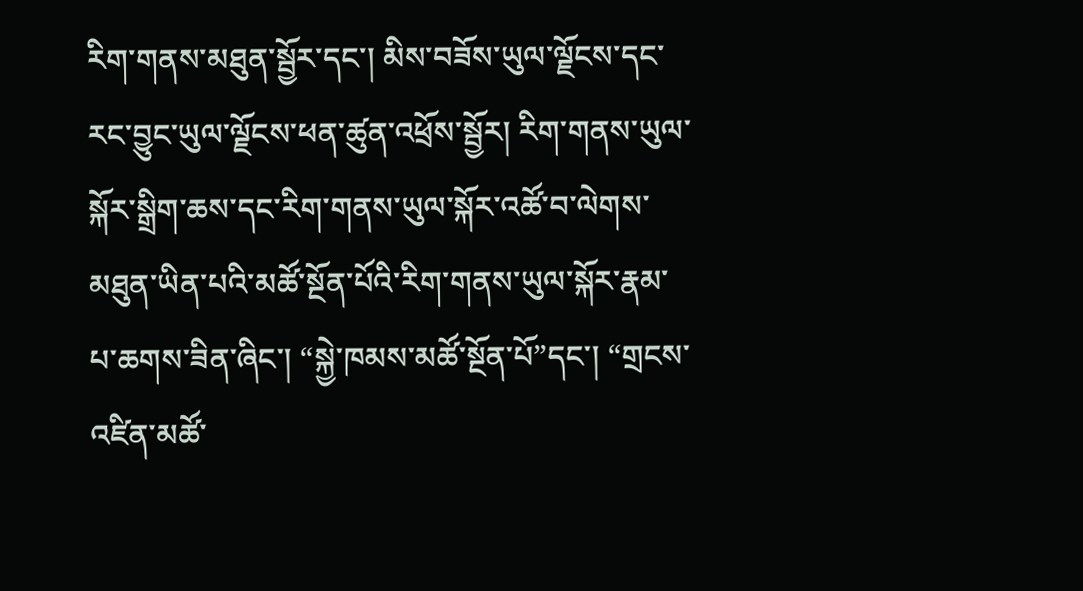རིག་གནས་མཐུན་སྦྱོར་དང་། མིས་བཟོས་ཡུལ་ལྗོངས་དང་རང་བྱུང་ཡུལ་ལྗོངས་ཕན་ཚུན་འཕྲོས་སྦྱོར། རིག་གནས་ཡུལ་སྐོར་སྒྲིག་ཆས་དང་རིག་གནས་ཡུལ་སྐོར་འཚོ་བ་ལེགས་མཐུན་ཡིན་པའི་མཚོ་སྔོན་པོའི་རིག་གནས་ཡུལ་སྐོར་རྣམ་པ་ཆགས་ཟིན་ཞིང་། “སྐྱེ་ཁམས་མཚོ་སྔོན་པོ”དང་། “གྲངས་འཛིན་མཚོ་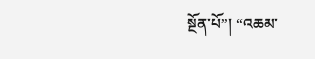སྔོན་པོ”། “འཆམ་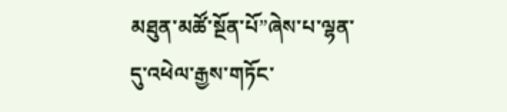མཐུན་མཚོ་སྔོན་པོ”ཞེས་པ་ལྷན་དུ་འཕེལ་རྒྱས་གཏོང་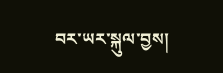བར་ཡར་སྐུལ་བྱས།